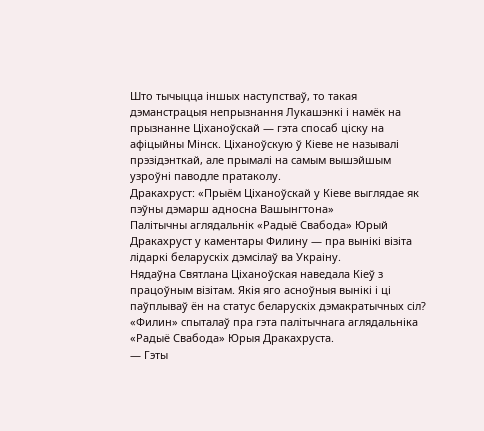Што тычыцца іншых наступстваў, то такая дэманстрацыя непрызнання Лукашэнкі і намёк на прызнанне Ціханоўскай — гэта спосаб ціску на афіцыйны Мінск. Ціханоўскую ў Кіеве не называлі прэзідэнткай, але прымалі на самым вышэйшым узроўні паводле пратаколу.
Дракахруст: «Прыём Ціханоўскай у Кіеве выглядае як пэўны дэмарш адносна Вашынгтона»
Палітычны аглядальнік «Радыё Свабода» Юрый Дракахруст у каментары Филину — пра вынікі візіта лідаркі беларускіх дэмсілаў ва Украіну.
Нядаўна Святлана Ціханоўская наведала Кіеў з працоўным візітам. Якія яго асноўныя вынікі і ці паўплываў ён на статус беларускіх дэмакратычных сіл? «Филин» спыталаў пра гэта палітычнага аглядальніка «Радыё Свабода» Юрыя Дракахруста.
— Гэты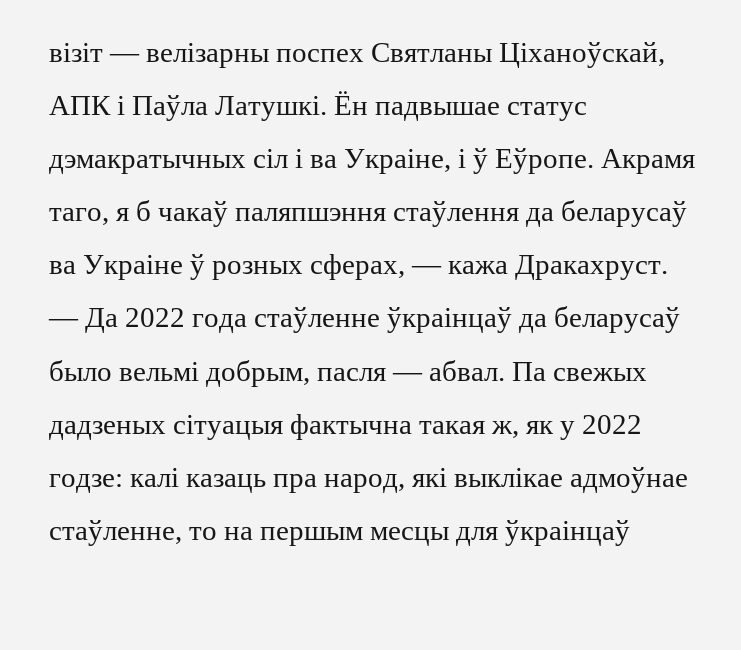візіт — велізарны поспех Святланы Ціханоўскай, АПК і Паўла Латушкі. Ён падвышае статус дэмакратычных сіл і ва Украіне, і ў Еўропе. Акрамя таго, я б чакаў паляпшэння стаўлення да беларусаў ва Украіне ў розных сферах, — кажа Дракахруст.
— Да 2022 года стаўленне ўкраінцаў да беларусаў было вельмі добрым, пасля — абвал. Па свежых дадзеных сітуацыя фактычна такая ж, як у 2022 годзе: калі казаць пра народ, які выклікае адмоўнае стаўленне, то на першым месцы для ўкраінцаў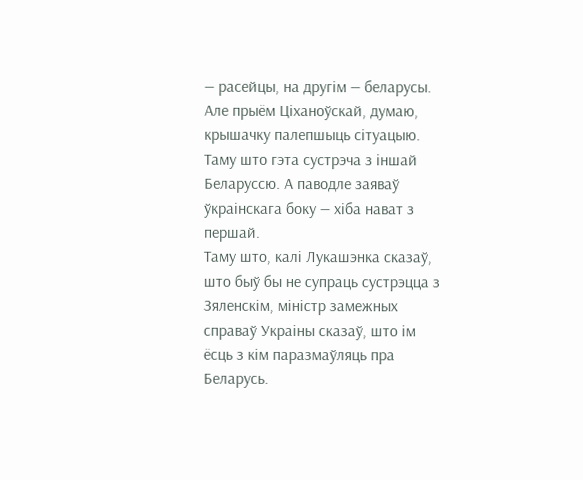— расейцы, на другім — беларусы. Але прыём Ціханоўскай, думаю, крышачку палепшыць сітуацыю. Таму што гэта сустрэча з іншай Беларуссю. А паводле заяваў ўкраінскага боку — хіба нават з першай.
Таму што, калі Лукашэнка сказаў, што быў бы не супраць сустрэцца з Зяленскім, міністр замежных справаў Украіны сказаў, што ім ёсць з кім паразмаўляць пра Беларусь.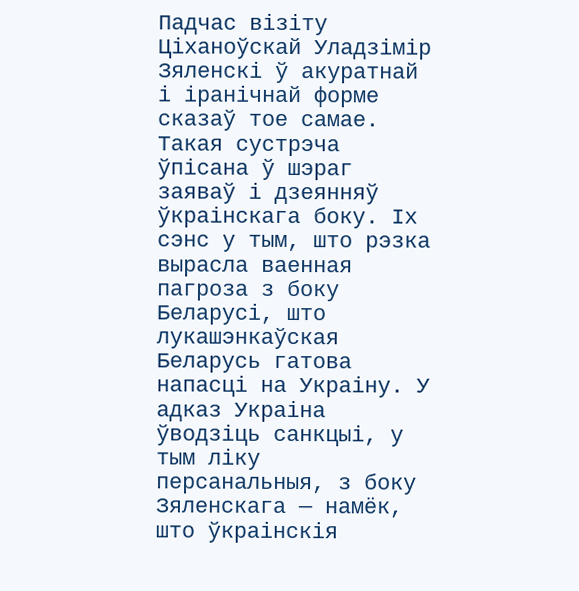Падчас візіту Ціханоўскай Уладзімір Зяленскі ў акуратнай і іранічнай форме сказаў тое самае.
Такая сустрэча ўпісана ў шэраг заяваў і дзеянняў ўкраінскага боку. Іх сэнс у тым, што рэзка вырасла ваенная пагроза з боку Беларусі, што лукашэнкаўская Беларусь гатова напасці на Украіну. У адказ Украіна ўводзіць санкцыі, у тым ліку персанальныя, з боку Зяленскага — намёк, што ўкраінскія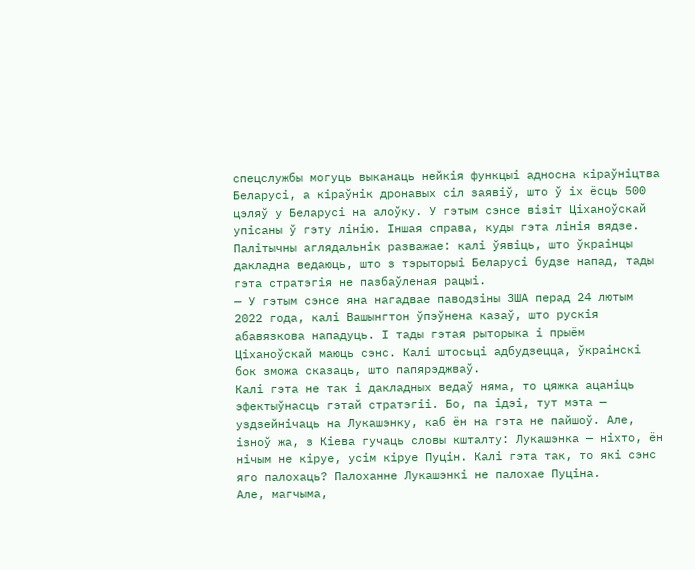спецслужбы могуць выканаць нейкія функцыі адносна кіраўніцтва Беларусі, а кіраўнік дронавых сіл заявіў, што ў іх ёсць 500 цэляў у Беларусі на алоўку. У гэтым сэнсе візіт Ціханоўскай упісаны ў гэту лінію. Іншая справа, куды гэта лінія вядзе.
Палітычны аглядальнік разважае: калі ўявіць, што ўкраінцы дакладна ведаюць, што з тэрыторыі Беларусі будзе напад, тады гэта стратэгія не пазбаўленая рацыі.
— У гэтым сэнсе яна нагадвае паводзіны ЗША перад 24 лютым 2022 года, калі Вашынгтон ўпэўнена казаў, што рускія абавязкова нападуць. І тады гэтая рыторыка і прыём Ціханоўскай маюць сэнс. Калі штосьці адбудзецца, ўкраінскі бок зможа сказаць, што папярэджваў.
Калі гэта не так і дакладных ведаў няма, то цяжка ацаніць эфектыўнасць гэтай стратэгіі. Бо, па ідэі, тут мэта — уздзейнічаць на Лукашэнку, каб ён на гэта не пайшоў. Але, ізноў жа, з Кіева гучаць словы кшталту: Лукашэнка — ніхто, ён нічым не кіруе, усім кіруе Пуцін. Калі гэта так, то які сэнс яго палохаць? Палоханне Лукашэнкі не палохае Пуціна.
Але, магчыма,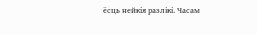ёсць нейкія разлікі. Часам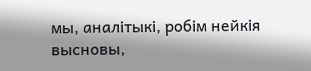мы, аналітыкі, робім нейкія высновы,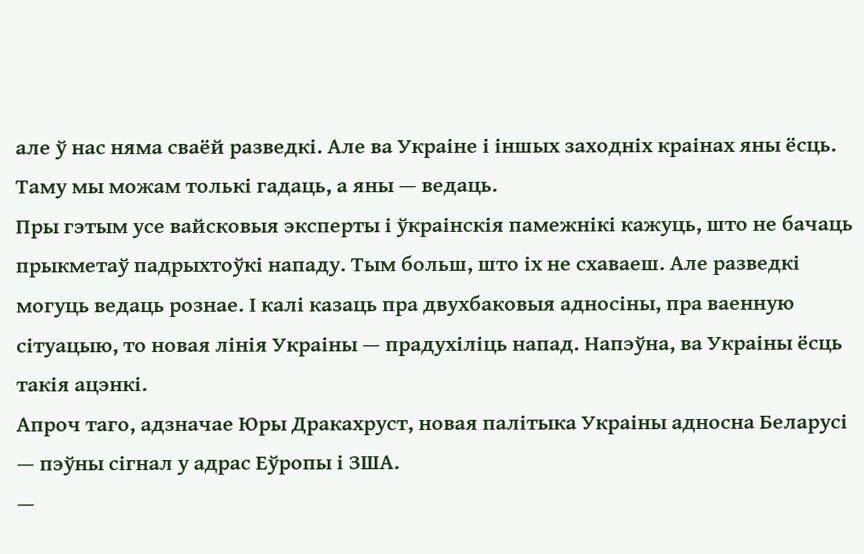але ў нас няма сваёй разведкі. Але ва Украіне і іншых заходніх краінах яны ёсць. Таму мы можам толькі гадаць, а яны — ведаць.
Пры гэтым усе вайсковыя эксперты і ўкраінскія памежнікі кажуць, што не бачаць прыкметаў падрыхтоўкі нападу. Тым больш, што іх не схаваеш. Але разведкі могуць ведаць рознае. І калі казаць пра двухбаковыя адносіны, пра ваенную сітуацыю, то новая лінія Украіны — прадухіліць напад. Напэўна, ва Украіны ёсць такія ацэнкі.
Апроч таго, адзначае Юры Дракахруст, новая палітыка Украіны адносна Беларусі — пэўны сігнал у адрас Еўропы і ЗША.
—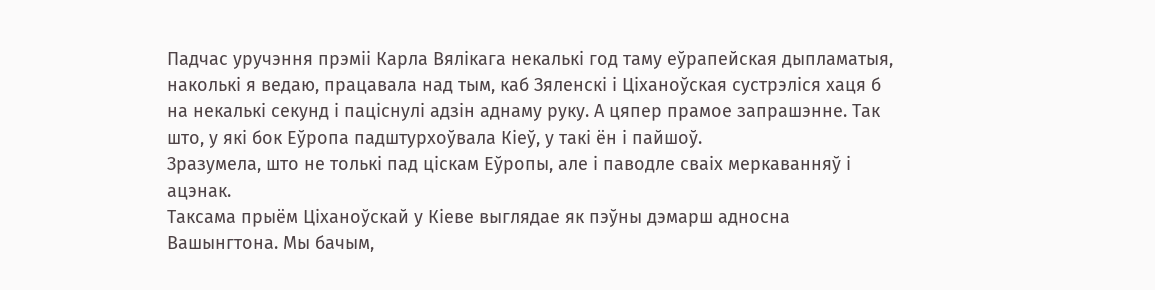Падчас уручэння прэміі Карла Вялікага некалькі год таму еўрапейская дыпламатыя, наколькі я ведаю, працавала над тым, каб Зяленскі і Ціханоўская сустрэліся хаця б на некалькі секунд і паціснулі адзін аднаму руку. А цяпер прамое запрашэнне. Так што, у які бок Еўропа падштурхоўвала Кіеў, у такі ён і пайшоў.
Зразумела, што не толькі пад ціскам Еўропы, але і паводле сваіх меркаванняў і ацэнак.
Таксама прыём Ціханоўскай у Кіеве выглядае як пэўны дэмарш адносна Вашынгтона. Мы бачым,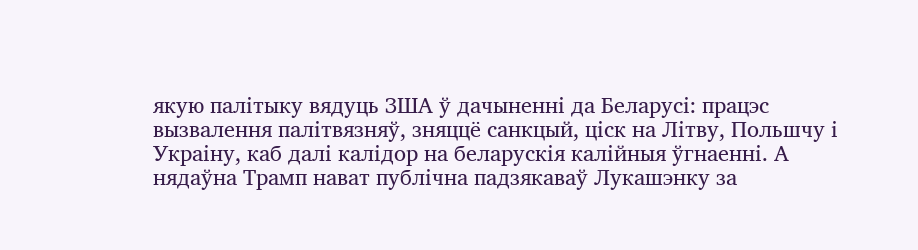якую палітыку вядуць ЗША ў дачыненні да Беларусі: працэс вызвалення палітвязняў, зняццё санкцый, ціск на Літву, Польшчу і Украіну, каб далі калідор на беларускія калійныя ўгнаенні. А нядаўна Трамп нават публічна падзякаваў Лукашэнку за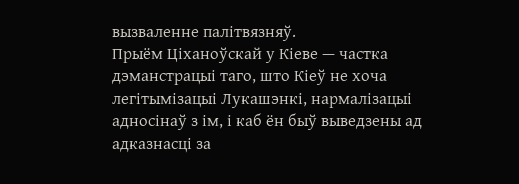вызваленне палітвязняў.
Прыём Ціханоўскай у Кіеве — частка дэманстрацыі таго, што Кіеў не хоча легітымізацыі Лукашэнкі, нармалізацыі адносінаў з ім, і каб ён быў выведзены ад адказнасці за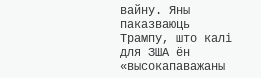вайну. Яны паказваюць Трампу, што калі для ЗША ён «высокапаважаны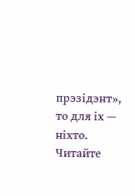прэзідэнт», то для іх — ніхто.
Читайте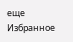еще
Избранное